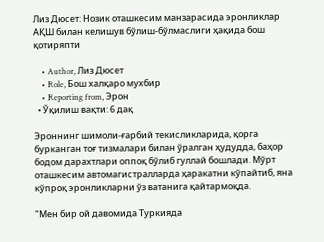Лиз Дюсет: Нозик оташкесим манзарасида эронликлар АҚШ билан келишув бўлиш-бўлмаслиги ҳақида бош қотиряпти

    • Author, Лиз Дюсет
    • Role, Бош халқаро мухбир
    • Reporting from, Эрон
  • Ўқилиш вақти: 6 дақ

Эроннинг шимоли-ғарбий текисликларида, қорга бурканган тоғ тизмалари билан ўралган ҳудудда, баҳор бодом дарахтлари оппоқ бўлиб гуллай бошлади. Мўрт оташкесим автомагистралларда ҳаракатни кўпайтиб, яна кўпроқ эронликларни ўз ватанига қайтармоқда.

"Мен бир ой давомида Туркияда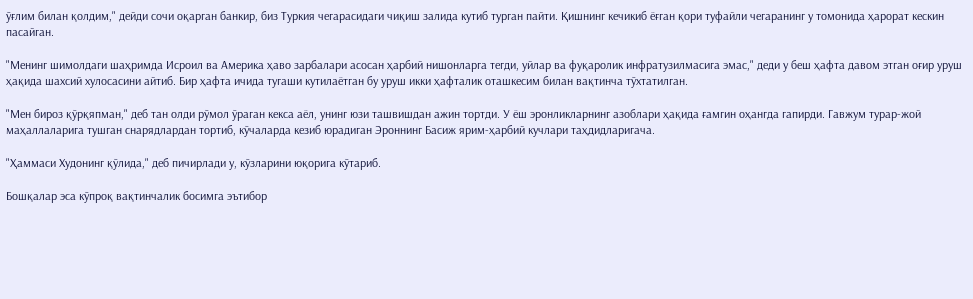ўғлим билан қолдим," дейди сочи оқарган банкир, биз Туркия чегарасидаги чиқиш залида кутиб турган пайти. Қишнинг кечикиб ёғган қори туфайли чегаранинг у томонида ҳарорат кескин пасайган.

"Менинг шимолдаги шаҳримда Исроил ва Америка ҳаво зарбалари асосан ҳарбий нишонларга тегди, уйлар ва фуқаролик инфратузилмасига эмас," деди у беш ҳафта давом этган оғир уруш ҳақида шахсий хулосасини айтиб. Бир ҳафта ичида тугаши кутилаётган бу уруш икки ҳафталик оташкесим билан вақтинча тўхтатилган.

"Мен бироз қўрқяпман," деб тан олди рўмол ўраган кекса аёл, унинг юзи ташвишдан ажин тортди. У ёш эронликларнинг азоблари ҳақида ғамгин оҳангда гапирди. Гавжум турар-жой маҳаллаларига тушган снарядлардан тортиб, кўчаларда кезиб юрадиган Эроннинг Басиж ярим-ҳарбий кучлари таҳдидларигача.

"Ҳаммаси Худонинг қўлида," деб пичирлади у, кўзларини юқорига кўтариб.

Бошқалар эса кўпроқ вақтинчалик босимга эътибор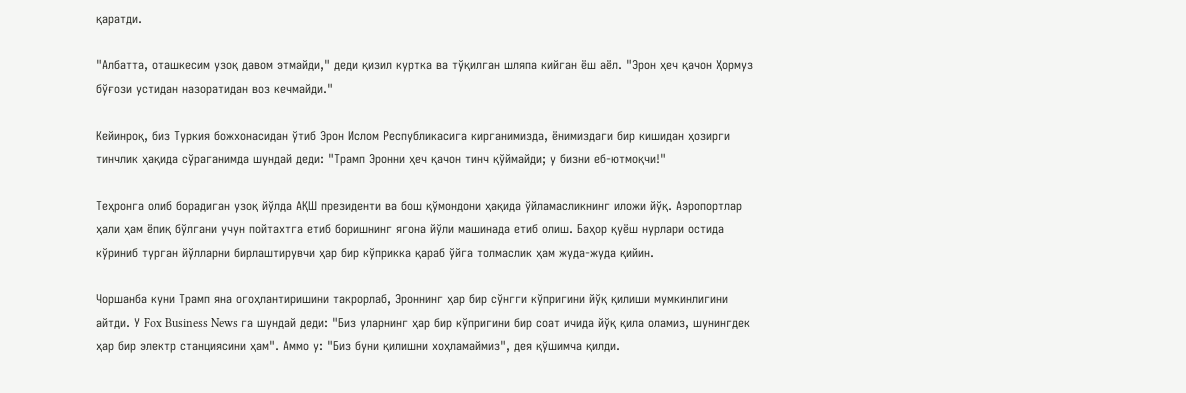қаратди.

"Албатта, оташкесим узоқ давом этмайди," деди қизил куртка ва тўқилган шляпа кийган ёш аёл. "Эрон ҳеч қачон Ҳормуз бўғози устидан назоратидан воз кечмайди."

Кейинроқ, биз Туркия божхонасидан ўтиб Эрон Ислом Республикасига кирганимизда, ёнимиздаги бир кишидан ҳозирги тинчлик ҳақида сўраганимда шундай деди: "Трамп Эронни ҳеч қачон тинч қўймайди; у бизни еб-ютмоқчи!"

Теҳронга олиб борадиган узоқ йўлда АҚШ президенти ва бош қўмондони ҳақида ўйламасликнинг иложи йўқ. Аэропортлар ҳали ҳам ёпиқ бўлгани учун пойтахтга етиб боришнинг ягона йўли машинада етиб олиш. Баҳор қуёш нурлари остида кўриниб турган йўлларни бирлаштирувчи ҳар бир кўприкка қараб ўйга толмаслик ҳам жуда-жуда қийин.

Чоршанба куни Трамп яна огоҳлантиришини такрорлаб, Эроннинг ҳар бир сўнгги кўпригини йўқ қилиши мумкинлигини айтди. У Fox Business News га шундай деди: "Биз уларнинг ҳар бир кўпригини бир соат ичида йўқ қила оламиз, шунингдек ҳар бир электр станциясини ҳам". Аммо у: "Биз буни қилишни хоҳламаймиз", дея қўшимча қилди.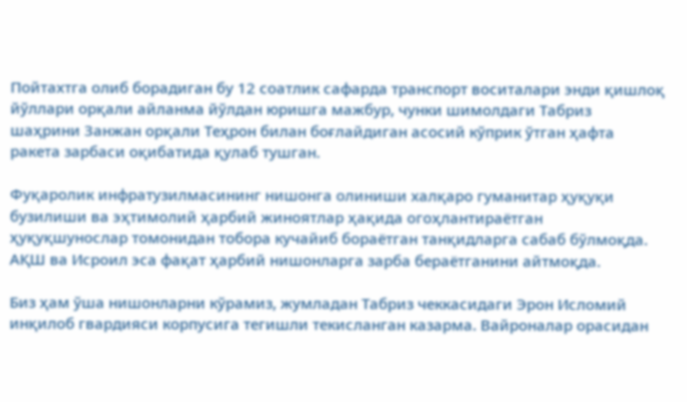Пойтахтга олиб борадиган бу 12 соатлик сафарда транспорт воситалари энди қишлоқ йўллари орқали айланма йўлдан юришга мажбур, чунки шимолдаги Табриз шаҳрини Занжан орқали Теҳрон билан боғлайдиган асосий кўприк ўтган ҳафта ракета зарбаси оқибатида қулаб тушган.

Фуқаролик инфратузилмасининг нишонга олиниши халқаро гуманитар ҳуқуқи бузилиши ва эҳтимолий ҳарбий жиноятлар ҳақида огоҳлантираётган ҳуқуқшунослар томонидан тобора кучайиб бораётган танқидларга сабаб бўлмоқда. АҚШ ва Исроил эса фақат ҳарбий нишонларга зарба бераётганини айтмоқда.

Биз ҳам ўша нишонларни кўрамиз, жумладан Табриз чеккасидаги Эрон Исломий инқилоб гвардияси корпусига тегишли текисланган казарма. Вайроналар орасидан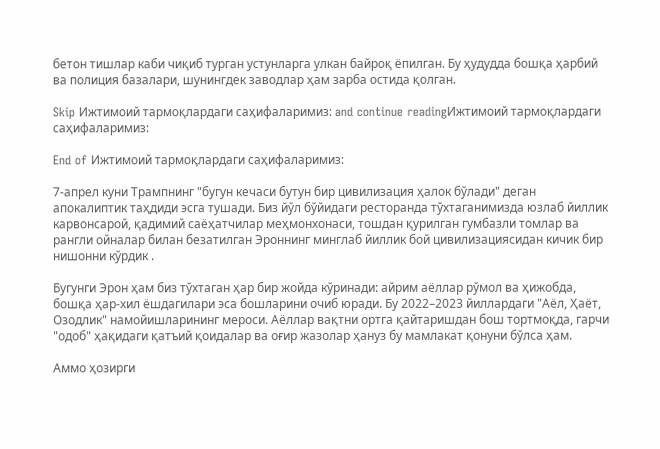бетон тишлар каби чиқиб турган устунларга улкан байроқ ёпилган. Бу ҳудудда бошқа ҳарбий ва полиция базалари, шунингдек заводлар ҳам зарба остида қолган.

Skip Ижтимоий тармоқлардаги саҳифаларимиз: and continue readingИжтимоий тармоқлардаги саҳифаларимиз:

End of Ижтимоий тармоқлардаги саҳифаларимиз:

7-апрел куни Трампнинг "бугун кечаси бутун бир цивилизация ҳалок бўлади" деган апокалиптик таҳдиди эсга тушади. Биз йўл бўйидаги ресторанда тўхтаганимизда юзлаб йиллик карвонсарой, қадимий саёҳатчилар меҳмонхонаси, тошдан қурилган гумбазли томлар ва рангли ойналар билан безатилган Эроннинг минглаб йиллик бой цивилизациясидан кичик бир нишонни кўрдик .

Бугунги Эрон ҳам биз тўхтаган ҳар бир жойда кўринади: айрим аёллар рўмол ва ҳижобда, бошқа ҳар-хил ёшдагилари эса бошларини очиб юради. Бу 2022–2023 йиллардаги "Аёл, Ҳаёт, Озодлик" намойишларининг мероси. Аёллар вақтни ортга қайтаришдан бош тортмоқда, гарчи "одоб" ҳақидаги қатъий қоидалар ва оғир жазолар ҳануз бу мамлакат қонуни бўлса ҳам.

Аммо ҳозирги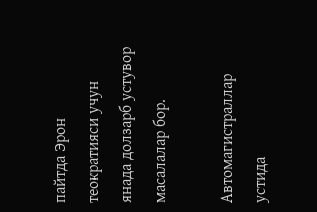пайтда Эрон теократияси учун янада долзарб устувор масалалар бор.

Автомагистраллар устида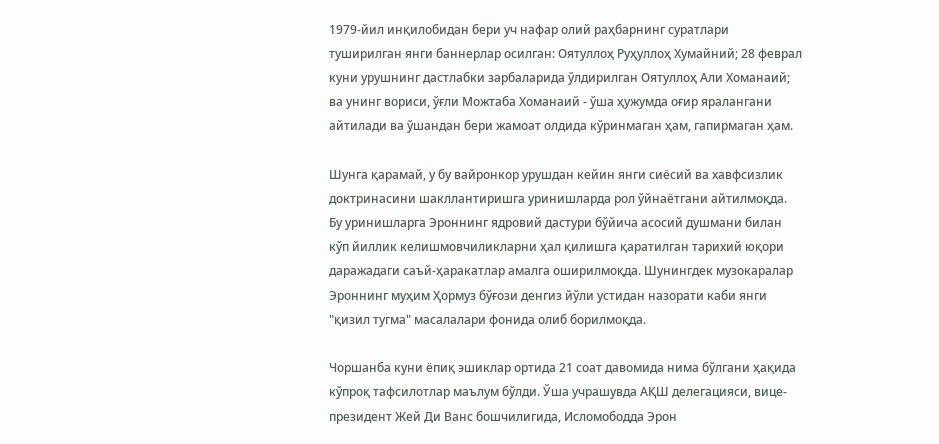1979-йил инқилобидан бери уч нафар олий раҳбарнинг суратлари туширилган янги баннерлар осилган: Оятуллоҳ Руҳуллоҳ Хумайний; 28 феврал куни урушнинг дастлабки зарбаларида ўлдирилган Оятуллоҳ Али Хоманаий; ва унинг вориси, ўғли Можтаба Хоманаий - ўша ҳужумда оғир яралангани айтилади ва ўшандан бери жамоат олдида кўринмаган ҳам, гапирмаган ҳам.

Шунга қарамай, у бу вайронкор урушдан кейин янги сиёсий ва хавфсизлик доктринасини шакллантиришга уринишларда рол ўйнаётгани айтилмоқда. Бу уринишларга Эроннинг ядровий дастури бўйича асосий душмани билан кўп йиллик келишмовчиликларни ҳал қилишга қаратилган тарихий юқори даражадаги саъй-ҳаракатлар амалга оширилмоқда. Шунингдек музокаралар Эроннинг муҳим Ҳормуз бўғози денгиз йўли устидан назорати каби янги "қизил тугма" масалалари фонида олиб борилмоқда.

Чоршанба куни ёпиқ эшиклар ортида 21 соат давомида нима бўлгани ҳақида кўпроқ тафсилотлар маълум бўлди. Ўша учрашувда АҚШ делегацияси, вице-президент Жей Ди Ванс бошчилигида, Исломободда Эрон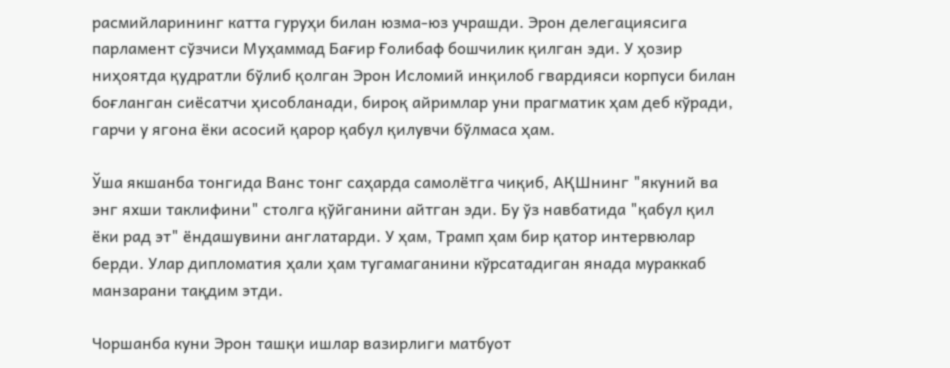расмийларининг катта гуруҳи билан юзма-юз учрашди. Эрон делегациясига парламент сўзчиси Муҳаммад Бағир Ғолибаф бошчилик қилган эди. У ҳозир ниҳоятда қудратли бўлиб қолган Эрон Исломий инқилоб гвардияси корпуси билан боғланган сиёсатчи ҳисобланади, бироқ айримлар уни прагматик ҳам деб кўради, гарчи у ягона ёки асосий қарор қабул қилувчи бўлмаса ҳам.

Ўша якшанба тонгида Ванс тонг саҳарда самолётга чиқиб, АҚШнинг "якуний ва энг яхши таклифини" столга қўйганини айтган эди. Бу ўз навбатида "қабул қил ёки рад эт" ёндашувини англатарди. У ҳам, Трамп ҳам бир қатор интервюлар берди. Улар дипломатия ҳали ҳам тугамаганини кўрсатадиган янада мураккаб манзарани тақдим этди.

Чоршанба куни Эрон ташқи ишлар вазирлиги матбуот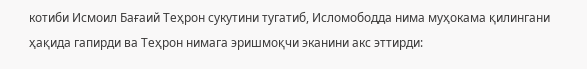котиби Исмоил Бағаий Теҳрон сукутини тугатиб, Исломободда нима муҳокама қилингани ҳақида гапирди ва Теҳрон нимага эришмоқчи эканини акс эттирди: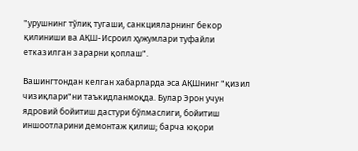"урушнинг тўлиқ тугаши, санкцияларнинг бекор қилиниши ва АҚШ-Исроил ҳужумлари туфайли етказилган зарарни қоплаш".

Вашингтондан келган хабарларда эса АҚШнинг "қизил чизиқлари"ни таъкидланмоқда. Булар Эрон учун ядровий бойитиш дастури бўлмаслиги, бойитиш иншоотларини демонтаж қилиш; барча юқори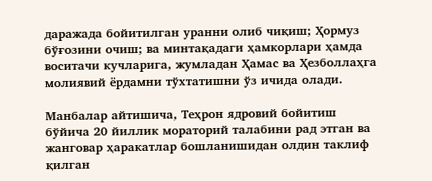даражада бойитилган уранни олиб чиқиш; Ҳормуз бўғозини очиш; ва минтақадаги ҳамкорлари ҳамда воситачи кучларига, жумладан Ҳамас ва Ҳезболлаҳга молиявий ёрдамни тўхтатишни ўз ичида олади.

Манбалар айтишича, Теҳрон ядровий бойитиш бўйича 20 йиллик мораторий талабини рад этган ва жанговар ҳаракатлар бошланишидан олдин таклиф қилган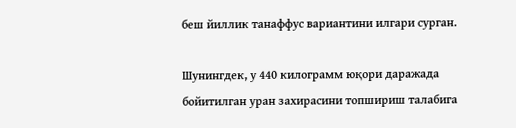беш йиллик танаффус вариантини илгари сурган.

Шунингдек, у 440 килограмм юқори даражада бойитилган уран захирасини топшириш талабига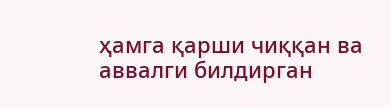ҳамга қарши чиққан ва аввалги билдирган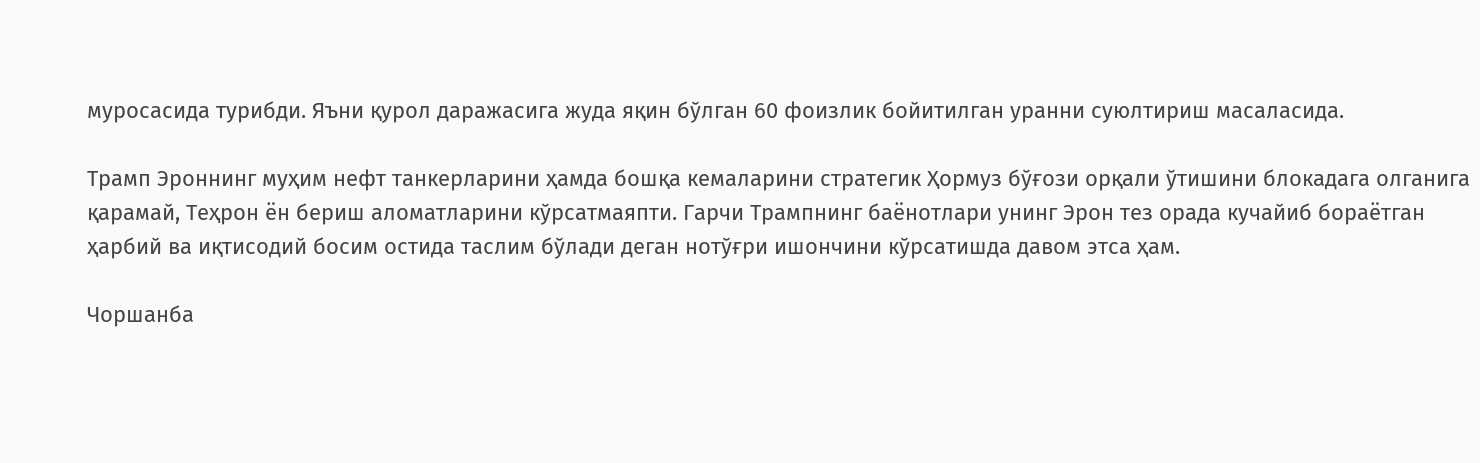муросасида турибди. Яъни қурол даражасига жуда яқин бўлган 60 фоизлик бойитилган уранни суюлтириш масаласида.

Трамп Эроннинг муҳим нефт танкерларини ҳамда бошқа кемаларини стратегик Ҳормуз бўғози орқали ўтишини блокадага олганига қарамай, Теҳрон ён бериш аломатларини кўрсатмаяпти. Гарчи Трампнинг баёнотлари унинг Эрон тез орада кучайиб бораётган ҳарбий ва иқтисодий босим остида таслим бўлади деган нотўғри ишончини кўрсатишда давом этса ҳам.

Чоршанба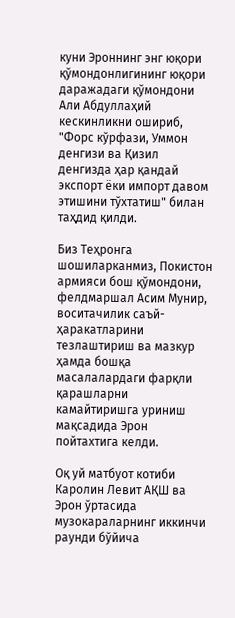куни Эроннинг энг юқори қўмондонлигининг юқори даражадаги қўмондони Али Абдуллаҳий кескинликни ошириб, "Форс кўрфази, Уммон денгизи ва Қизил денгизда ҳар қандай экспорт ёки импорт давом этишини тўхтатиш" билан таҳдид қилди.

Биз Теҳронга шошиларканмиз, Покистон армияси бош қўмондони, фелдмаршал Асим Мунир, воситачилик саъй-ҳаракатларини тезлаштириш ва мазкур ҳамда бошқа масалалардаги фарқли қарашларни камайтиришга уриниш мақсадида Эрон пойтахтига келди.

Оқ уй матбуот котиби Каролин Левит АҚШ ва Эрон ўртасида музокараларнинг иккинчи раунди бўйича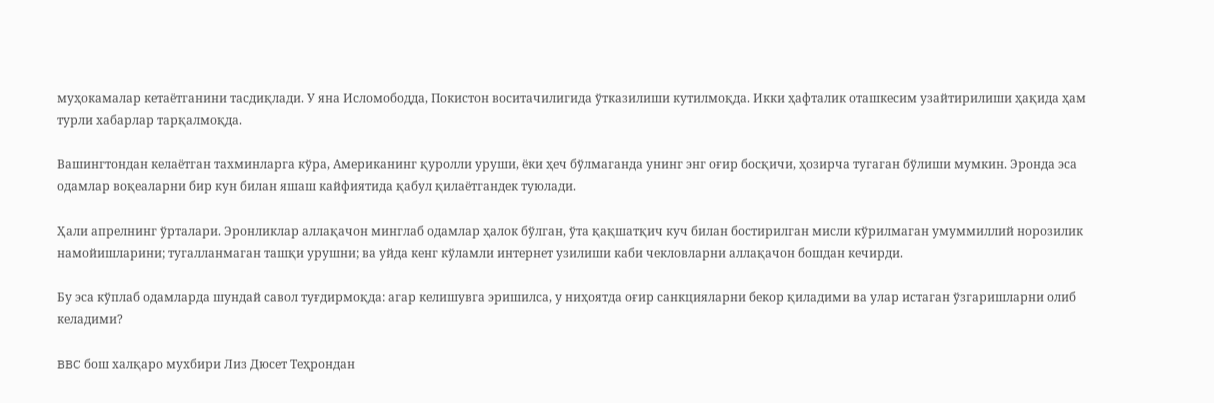муҳокамалар кетаётганини тасдиқлади. У яна Исломободда, Покистон воситачилигида ўтказилиши кутилмоқда. Икки ҳафталик оташкесим узайтирилиши ҳақида ҳам турли хабарлар тарқалмоқда.

Вашингтондан келаётган тахминларга кўра, Американинг қуролли уруши, ёки ҳеч бўлмаганда унинг энг оғир босқичи, ҳозирча тугаган бўлиши мумкин. Эронда эса одамлар воқеаларни бир кун билан яшаш кайфиятида қабул қилаётгандек туюлади.

Ҳали апрелнинг ўрталари. Эронликлар аллақачон минглаб одамлар ҳалок бўлган, ўта қақшатқич куч билан бостирилган мисли кўрилмаган умуммиллий норозилик намойишларини; тугалланмаган ташқи урушни; ва уйда кенг кўламли интернет узилиши каби чекловларни аллақачон бошдан кечирди.

Бу эса кўплаб одамларда шундай савол туғдирмоқда: агар келишувга эришилса, у ниҳоятда оғир санкцияларни бекор қиладими ва улар истаган ўзгаришларни олиб келадими?

BBC бош халқаро мухбири Лиз Дюсет Теҳрондан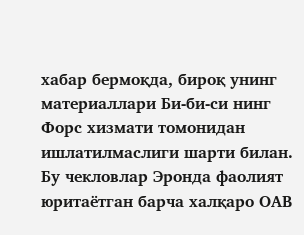хабар бермоқда, бироқ унинг материаллари Би-би-си нинг Форс хизмати томонидан ишлатилмаслиги шарти билан. Бу чекловлар Эронда фаолият юритаётган барча халқаро ОАВ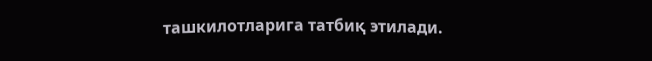ташкилотларига татбиқ этилади.